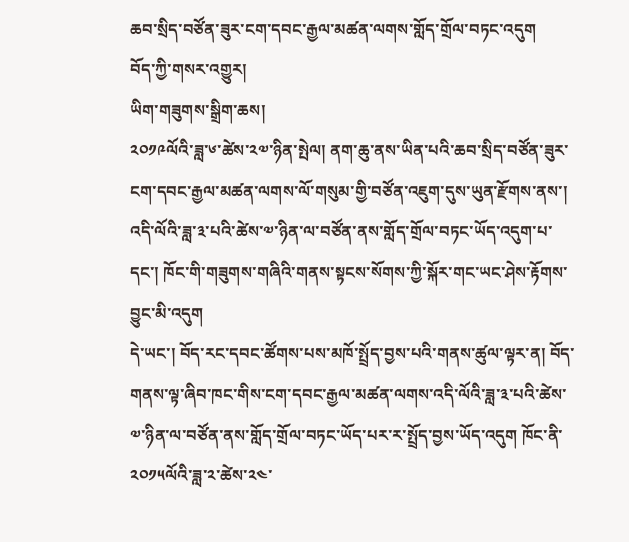ཆབ་སྲིད་བཙོན་ཟུར་ངག་དབང་རྒྱལ་མཚན་ལགས་གློད་གྲོལ་བཏང་འདུག
བོད་ཀྱི་གསར་འགྱུར།
ཡིག་གཟུགས་སྒྲིག་ཆས།
༢༠༡༩ལོའི་ཟླ་༦་ཚེས་༢༧་ཉིན་སྤེལ། ནག་ཆུ་ནས་ཡིན་པའི་ཆབ་སྲིད་བཙོན་ཟུར་ངག་དབང་རྒྱལ་མཚན་ལགས་ལོ་གསུམ་གྱི་བཙོན་འཇུག་དུས་ཡུན་རྫོགས་ནས་། འདི་ལོའི་ཟླ་༣་པའི་ཚེས་༧་ཉིན་ལ་བཙོན་ནས་གློད་གྲོལ་བཏང་ཡོད་འདུག་པ་དང་། ཁོང་གི་གཟུགས་གཞིའི་གནས་སྟངས་སོགས་ཀྱི་སྐོར་གང་ཡང་ཤེས་རྟོགས་བྱུང་མི་འདུག
དེ་ཡང་། བོད་རང་དབང་ཚོགས་པས་མཁོ་སྤྲོད་བྱས་པའི་གནས་ཚུལ་ལྟར་ན། བོད་གནས་ལྟ་ཞིབ་ཁང་གིས་ངག་དབང་རྒྱལ་མཚན་ལགས་འདི་ལོའི་ཟླ་༣་པའི་ཚེས་༧་ཉིན་ལ་བཙོན་ནས་གློད་གྲོལ་བཏང་ཡོད་པར་ར་སྤྲོད་བྱས་ཡོད་འདུག ཁོང་ནི་༢༠༡༥ལོའི་ཟླ་༢་ཚེས་༢༤་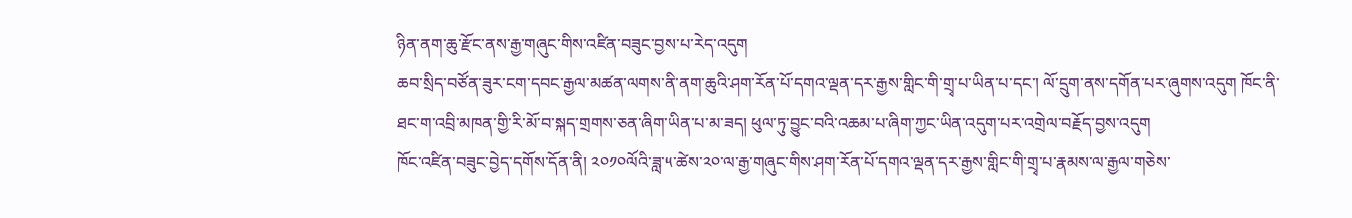ཉིན་ནག་ཆུ་རྫོང་ནས་རྒྱ་གཞུང་གིས་འཛིན་བཟུང་བྱས་པ་རེད་འདུག
ཆབ་སྲིད་བཙོན་ཟུར་ངག་དབང་རྒྱལ་མཚན་ལགས་ནི་ནག་ཆུའི་ཤག་རོན་པོ་དགའ་ལྡན་དར་རྒྱས་གླིང་གི་གྲྭ་པ་ཡིན་པ་དང་། ལོ་དྲུག་ནས་དགོན་པར་ཞུགས་འདུག ཁོང་ནི་ཐང་ག་འབྲི་མཁན་གྱི་རི་མོ་བ་སྐད་གྲགས་ཅན་ཞིག་ཡིན་པ་མ་ཟད། ཕུལ་ཏུ་བྱུང་བའི་འཆམ་པ་ཞིག་ཀྱང་ཡིན་འདུག་པར་འགྲེལ་བརྗོད་བྱས་འདུག
ཁོང་འཛིན་བཟུང་བྱེད་དགོས་དོན་ནི། ༢༠༡༠ལོའི་ཟླ་༥་ཚེས་༢༠་ལ་རྒྱ་གཞུང་གིས་ཤག་རོན་པོ་དགའ་ལྡན་དར་རྒྱས་གླིང་གི་གྲྭ་པ་རྣམས་ལ་རྒྱལ་གཅེས་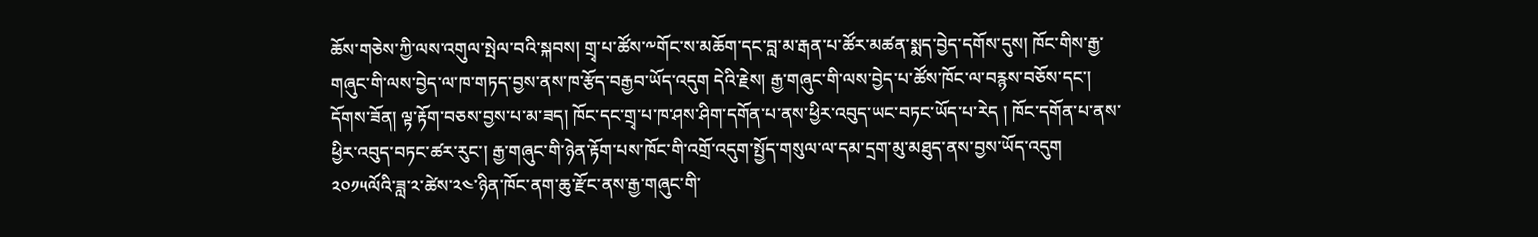ཆོས་གཅེས་ཀྱི་ལས་འགུལ་སྤེལ་བའི་སྐབས། གྲྭ་པ་ཚོས་༸གོང་ས་མཆོག་དང་བླ་མ་རྒན་པ་ཚོར་མཚན་སྨད་བྱེད་དགོས་དུས། ཁོང་གིས་རྒྱ་གཞུང་གི་ལས་བྱེད་ལ་ཁ་གཏད་བྱས་ནས་ཁ་རྩོད་བརྒྱབ་ཡོད་འདུག དེའི་རྗེས། རྒྱ་གཞུང་གི་ལས་བྱེད་པ་ཚོས་ཁོང་ལ་བརྙས་བཅོས་དང་། དོགས་ཟོན། ལྟ་རྟོག་བཅས་བྱས་པ་མ་ཟད། ཁོང་དང་གྲྭ་པ་ཁ་ཤས་ཤིག་དགོན་པ་ནས་ཕྱིར་འབུད་ཡང་བཏང་ཡོད་པ་རེད ། ཁོང་དགོན་པ་ནས་ཕྱིར་འབུད་བཏང་ཚར་རུང་། རྒྱ་གཞུང་གི་ཉེན་རྟོག་པས་ཁོང་གི་འགྲོ་འདུག་སྤྱོད་གསུལ་ལ་དམ་དྲག་མུ་མཐུད་ནས་བྱས་ཡོད་འདུག ༢༠༡༥ལོའི་ཟླ་༢་ཚེས་༢༤་ཉིན་ཁོང་ནག་ཆུ་རྫོང་ནས་རྒྱ་གཞུང་གི་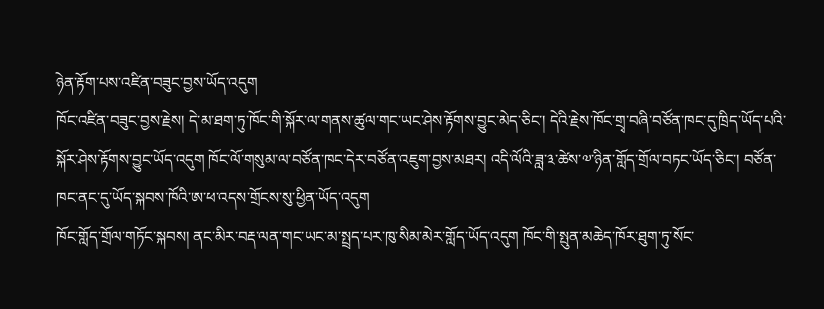ཉེན་རྟོག་པས་འཛིན་བཟུང་བྱས་ཡོད་འདུག
ཁོང་འཛིན་བཟུང་བྱས་རྗེས། དེ་མ་ཐག་ཏུ་ཁོང་གི་སྐོར་ལ་གནས་ཚུལ་གང་ཡང་ཤེས་རྟོགས་བྱུང་མེད་ཅིང་། དེའི་རྗེས་ཁོང་གྲྭ་བཞི་བཙོན་ཁང་དུ་ཁྲིད་ཡོད་པའི་སྐོར་ཤེས་རྟོགས་བྱུང་ཡོད་འདུག ཁོང་ལོ་གསུམ་ལ་བཙོན་ཁང་དེར་བཙོན་འཇུག་བྱས་མཐར། འདི་ལོའི་ཟླ་༣་ཚེས་༧་ཉིན་གློད་གྲོལ་བཏང་ཡོད་ཅིང་། བཙོན་ཁང་ནང་དུ་ཡོད་སྐབས་ཁོའི་ཨ་ཕ་འདས་གྲོངས་སུ་ཕྱིན་ཡོད་འདུག
ཁོང་གློད་གྲོལ་གཏོང་སྐབས། ནང་མིར་བརྡ་ལན་གང་ཡང་མ་སྤྲད་པར་ཁུ་སིམ་མེར་གློད་ཡོད་འདུག ཁོང་གི་སྤུན་མཆེད་ཁོར་ཐུག་ཏུ་སོང་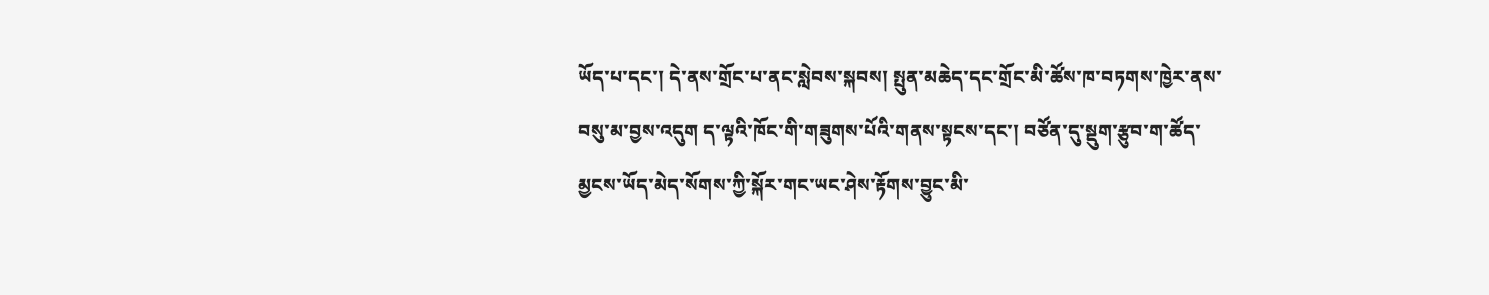ཡོད་པ་དང་། དེ་ནས་གྲོང་པ་ནང་སླེབས་སྐབས། སྤུན་མཆེད་དང་གྲོང་མི་ཚོས་ཁ་བཏགས་ཁྱེར་ནས་བསུ་མ་བྱས་འདུག ད་ལྟའི་ཁོང་གི་གཟུགས་པོའི་གནས་སྟངས་དང་། བཙོན་དུ་སྡུག་རྩུབ་ག་ཚོད་མྱངས་ཡོད་མེད་སོགས་ཀྱི་སྐོར་གང་ཡང་ཤེས་རྟོགས་བྱུང་མི་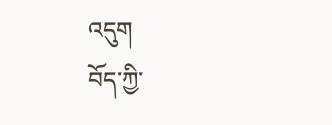འདུག
བོད་ཀྱི་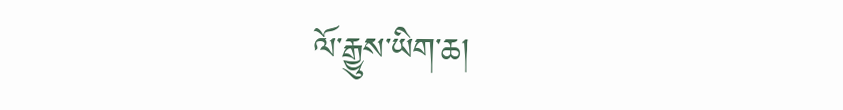ལོ་རྒྱུས་ཡིག་ཆ།